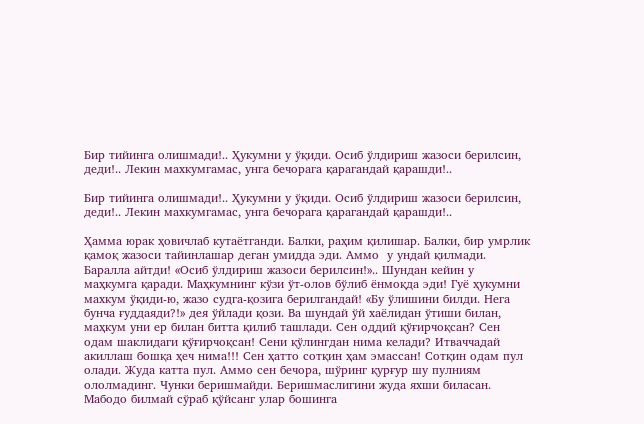Бир тийинга олишмади!.. Ҳукумни у ўқиди. Осиб ўлдириш жазоси берилсин, деди!.. Лекин махкумгамас, унга бечорага қарагандай қарашди!..

Бир тийинга олишмади!.. Ҳукумни у ўқиди. Осиб ўлдириш жазоси берилсин, деди!.. Лекин махкумгамас, унга бечорага қарагандай қарашди!..

Ҳамма юрак ҳовичлаб кутаётганди. Балки, раҳим қилишар. Балки, бир умрлик қамоқ жазоси тайинлашар деган умидда эди. Аммо  у ундай қилмади. Баралла айтди! «Осиб ўлдириш жазоси берилсин!».. Шундан кейин у маҳкумга қаради. Маҳкумнинг кўзи ўт-олов бўлиб ёнмоқда эди! Гуё ҳукумни махкум ўқиди-ю, жазо судга-қозига берилгандай! «Бу ўлишини билди. Нега бунча ғуддаяди?!» дея ўйлади қози. Ва шундай ўй хаёлидан ўтиши билан, маҳкум уни ер билан битта қилиб ташлади. Сен оддий қўғирчоқсан? Сен одам шаклидаги қўғирчоқсан! Сени қўлингдан нима келади? Итваччадай акиллаш бошқа ҳеч нима!!! Сен ҳатто сотқин ҳам эмассан! Сотқин одам пул олади. Жуда катта пул. Аммо сен бечора, шўринг қурғур шу пулниям ололмадинг. Чунки беришмайди. Беришмаслигини жуда яхши биласан. Мабодо билмай сўраб қўйсанг улар бошинга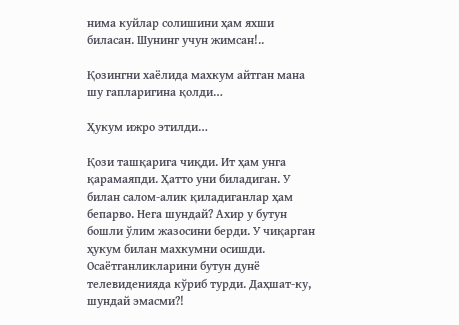нима куйлар солишини ҳам яхши биласан. Шунинг учун жимсан!..

Қозингни хаёлида махкум айтган мана шу гапларигина қолди…

Ҳукум ижро этилди…

Қози ташқарига чиқди. Ит ҳам унга қарамаяпди. Ҳатто уни биладиган. У билан салом-алик қиладиганлар ҳам бепарво. Нега шундай? Ахир у бутун бошли ўлим жазосини берди. У чиқарган ҳукум билан махкумни осишди. Осаётганликларини бутун дунё телевиденияда кўриб турди. Даҳшат-ку, шундай эмасми?!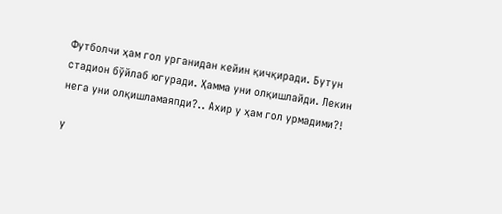Футболчи ҳам гол урганидан кейин қичқиради. Бутун стадион бўйлаб югуради. Ҳамма уни олқишлайди. Лекин нега уни олқишламаяпди?.. Ахир у ҳам гол урмадими?!

У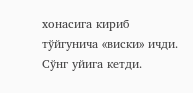хонасига кириб тўйгунича «виски» ичди. Сўнг уйига кетди.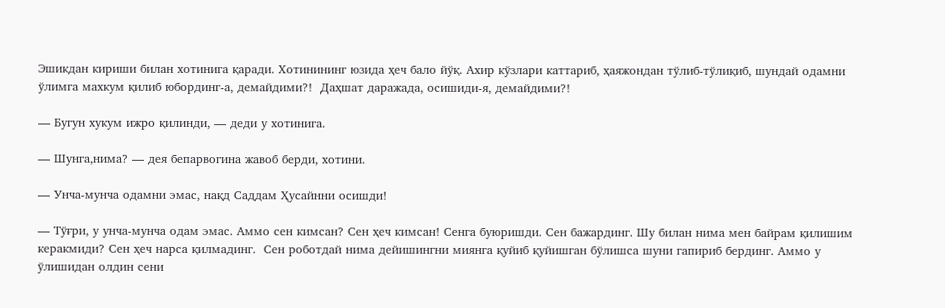Эшикдан кириши билан хотинига қаради. Хотинининг юзида ҳеч бало йўқ. Ахир кўзлари каттариб, ҳаяжондан тўлиб-тўлиқиб, шундай одамни ўлимга махкум қилиб юбординг-а, демайдими?!  Даҳшат даражада, осишиди-я, демайдими?!

— Бугун хукум ижро қилинди, — деди у хотинига.

— Шунга,нима? — дея бепарвогина жавоб берди, хотини.

— Унча-мунча одамни эмас, нақд Саддам Ҳусайнни осишди!

— Тўғри, у унча-мунча одам эмас. Аммо сен кимсан? Сен ҳеч кимсан! Сенга буюришди. Сен бажардинг. Шу билан нима мен байрам қилишим керакмиди? Сен ҳеч нарса қилмадинг.  Сен роботдай нима дейишингни миянга қуйиб қуйишган бўлишса шуни гапириб бердинг. Аммо у ўлишидан олдин сени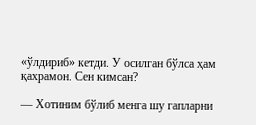«ўлдириб» кетди. У осилган бўлса ҳам қахрамон. Сен кимсан?

— Хотиним бўлиб менга шу гапларни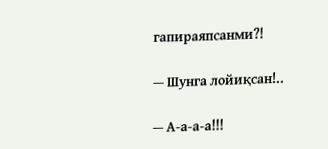гапираяпсанми?!

— Шунга лойиқсан!..

— А-а-а-а!!!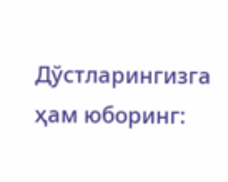Дўстларингизга ҳам юборинг: